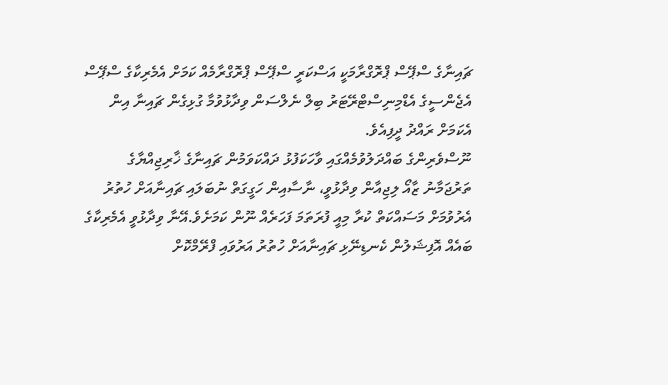ޗައިނާގެ ސްޕޭސް ޕްރޮގްރާމަކީ އަސްކަރީ ސްޕޭސް ޕްރޮގްރާމެއް ކަމަށް އެމެރިކާގެ ސްޕޭސް އެޖެންސީގެ އެޑްމިނިސްޓްރޭޓަރު ބިލް ނެލްސަން ވިދާޅުވުމާ ގުޅިގެން ޗައިނާ އިން އެކަމަށް ރައްދު ދީފިއެވެ.
ނޫސްވެރިންގެ ބައްދަލުވުމެއްގައި ވާހަކަފުޅު ދައްކަވަމުން ޗައިނާގެ ޚާރިޖިއްޔާގެ ތަރުޖަމާނު ޒާއޯ ލިޖިއާން ވިދާޅުވީ، ނާސާއިން ހަގީގަތް ނުބަލައި ޗައިނާއަށް ހުތުރު އެރުވުމަށް މަސައްކަތް ކުރާ މިއީ ފުރަތަމަ ފަހަރެއް ނޫން ކަމަށެވެ.އޭނާ ވިދާޅުވީ އެމެރިކާގެ ބައެއް އޮފިޝަލުން ކެނޑިނޭޅި ޗައިނާއަށް ހުތުރު އަރުވައި ފްރޭމްކޮށް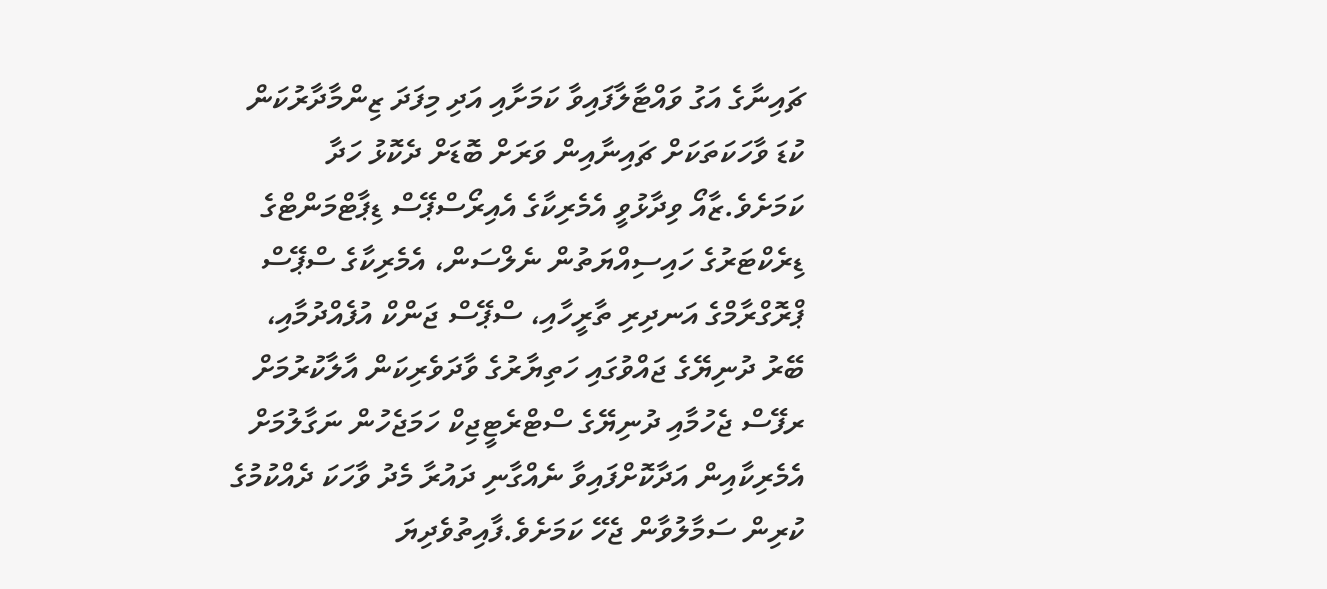ޗައިނާގެ އަގު ވައްޓާލާފައިވާ ކަމަށާއި އަދި މިފަދަ ޒިންމާދާރުކަން ކުޑަ ވާހަކަތަކަށް ޗައިނާއިން ވަރަށް ބޮޑަށް ދެކޮޅު ހަދާ ކަމަށެވެ.ޒާއޯ ވިދާޅުވީ އެމެރިކާގެ އެއިރޯސްޕޭސް ޑިޕާޓްމަންޓްގެ ޑިރެކްޓަރުގެ ހައިސިއްޔަތުން ނެލްސަން، އެމެރިކާގެ ސްޕޭސް ޕްރޮގްރާމްގެ އަނދިރި ތާރީހާއި، ސްޕޭސް ޖަންކް އުފެއްދުމާއި، ބޭރު ދުނިޔޭގެ ޖައްވުގައި ހަތިޔާރުގެ ވާދަވެރިކަން އާލާކުރުމަށް ރފޭސް ޖެހުމާއި ދުނިޔޭގެ ސްޓްރެޓީޖިކް ހަމަޖެހުން ނަގާލުމަށް އެމެރިކާއިން އަދާކޮށްފައިވާ ނެއްގާނި ދައުރާ މެދު ވާހަކަ ދެއްކުމުގެ ކުރިން ސަމާލުވާން ޖެހޭ ކަމަށެވެ.ފާއިތުވެދިޔަ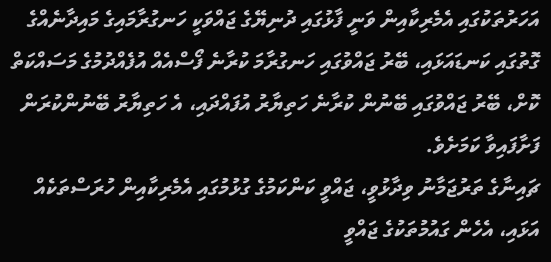އަހަރުތަކުގައި އެމެރިކާއިން ވަނީ ފާޅުގައި ދުނިޔޭގެ ޖައްވަކީ ހަނގުރާމައިގެ މައިދާނެއްގެ ގޮތުގައި ކަނޑައަޅައި، ބޭރު ޖައްވުގައި ހަނގުރާމަ ކުރާނެ ފޯސްއެއް އުފެއްދުމުގެ މަސައްކަތް ކޮށް، ބޭރު ޖައްވުގައި ބޭނުން ކުރާނެ ހަތިޔާރު އުފައްދައި، އެ ހަތިޔާރު ބޭނުންކުރަން ފަށާފައިވާ ކަމަށެވެ.
ޗައިނާގެ ތަރުޖަމާނު ވިދާޅުވީ، ޖައްވީ ކަންކަމުގެ ގުޅުމުގައި އެމެރިކާއިން ހުރަސްތަކެއް އަޅައި، އެހެން ގައުމުތަކުގެ ޖައްވީ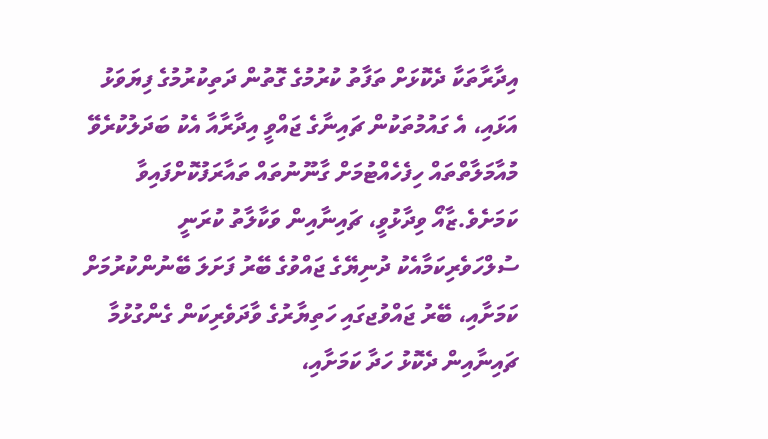އިދާރާތަކާ ދެކޮޅަށް ތަފާތު ކުރުމުގެ ގޮތުން ދަތިކުރުމުގެ ފިޔަވަޅު އަޅައި، އެ ގައުމުތަކުން ޗައިނާގެ ޖައްވީ އިދާރާއާ އެކު ބަދަލުކުރެވޭ މުއާމަލާތްތައް ހިފެހެއްޓުމަށް ގާނޫނުތައް ތައާރަފުކޮށްފައިވާ ކަމަށެވެ.ޒާއޯ ވިދާޅުވީ، ޗައިނާއިން ވަކާލާތު ކުރަނީ ސުލްހަވެރިކަމާއެކު ދުނިޔޭގެ ޖައްވުގެ ބޭރު ފަށަލަ ބޭނުންކުރުމަށް ކަމަށާއި، ބޭރު ޖައްވުޖގައި ހަތިޔާރުގެ ވާދަވެރިކަން ގެންގުޅުމާ ޗައިނާއިން ދެކޮޅު ހަދާ ކަމަށާއި،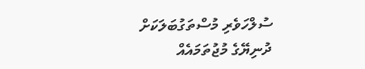ސުލްހަވެރި މުސްތަގުބަލަކަށް ދުނިޔޭގެ މުޖުތަމައެއް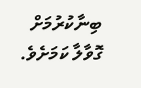ބިނާކުރުމަށް ގޮވާލާ ކަމަށެވެ.